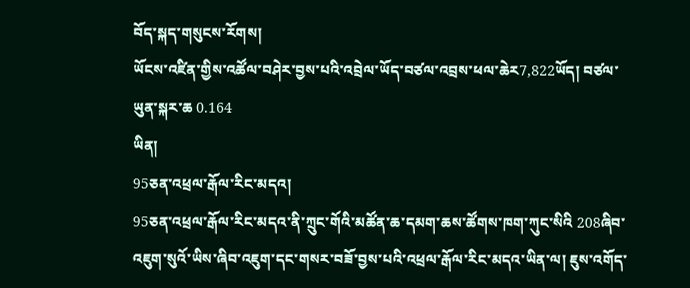བོད་སྐད་གསུངས་རོགས།
ཡོངས་འཛིན་གྱིས་འཚོལ་བཤེར་བྱས་པའི་འབྲེལ་ཡོད་བཙལ་འབྲས་ཕལ་ཆེར7,822ཡོད། བཙལ་ཡུན་སྐར་ཆ 0.164
ཡིན།
95ཅན་འཕྲལ་རྒོལ་རིང་མདའ།
95ཅན་འཕྲལ་རྒོལ་རིང་མདའ་ནི་ཀྲུང་གོའི་མཚོན་ཆ་དམག་ཆས་ཚོགས་ཁག་ཀུང་སིའི 208ཞིབ་འཇུག་སུའོ་ཡིས་ཞིབ་འཇུག་དང་གསར་བཟོ་བྱས་པའི་འཕྲལ་རྒོལ་རིང་མདའ་ཡིན་ལ། ཇུས་འགོད་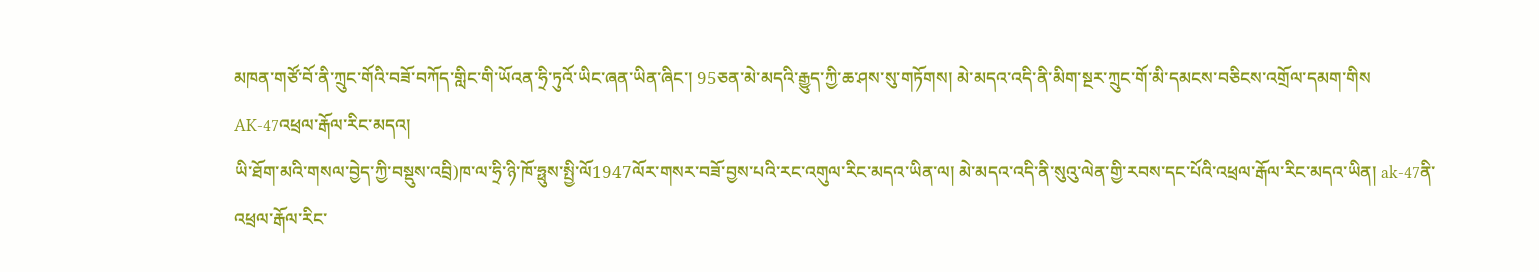མཁན་གཙོ་བོ་ནི་ཀྲུང་གོའི་བཟོ་བཀོད་གླིང་གི་ཡོའན་ཧྲི་ཏུའོ་ཡིང་ཞན་ཡིན་ཞིང་། 95ཅན་མེ་མདའི་རྒྱུད་ཀྱི་ཆ་ཤས་སུ་གཏོགས། མེ་མདའ་འདི་ནི་མིག་སྔར་ཀྲུང་གོ་མི་དམངས་བཅིངས་འགྲོལ་དམག་གིས
AK-47འཕྲལ་རྒོལ་རིང་མདའ།
ཡི་ཐོག་མའི་གསལ་བྱེད་ཀྱི་བསྡུས་འབྲི)ཁ་ལ་ཧྲི་ཉི་ཁོ་ཧྥུས་སྤྱི་ལོ1947ལོར་གསར་བཟོ་བྱས་པའི་རང་འགུལ་རིང་མདའ་ཡིན་ལ། མེ་མདའ་འདི་ནི་སུའུ་ལེན་གྱི་རབས་དང་པོའི་འཕྲལ་རྒོལ་རིང་མདའ་ཡིན། ak-47ནི་འཕྲལ་རྒོལ་རིང་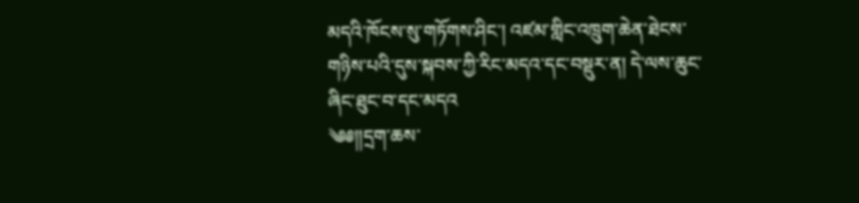མདའི་ཁོངས་སུ་གཏོགས་ཤིང་། འཛམ་གླིང་འཁྲུག་ཆེན་ཐེངས་གཉིས་པའི་དུས་སྐབས་ཀྱི་རིང་མདའ་དང་བསྡུར་ན། དེ་ལས་ཆུང་ཞིང་ཐུང་བ་དང་མདའ
༄༅།།དྲག་ཆས་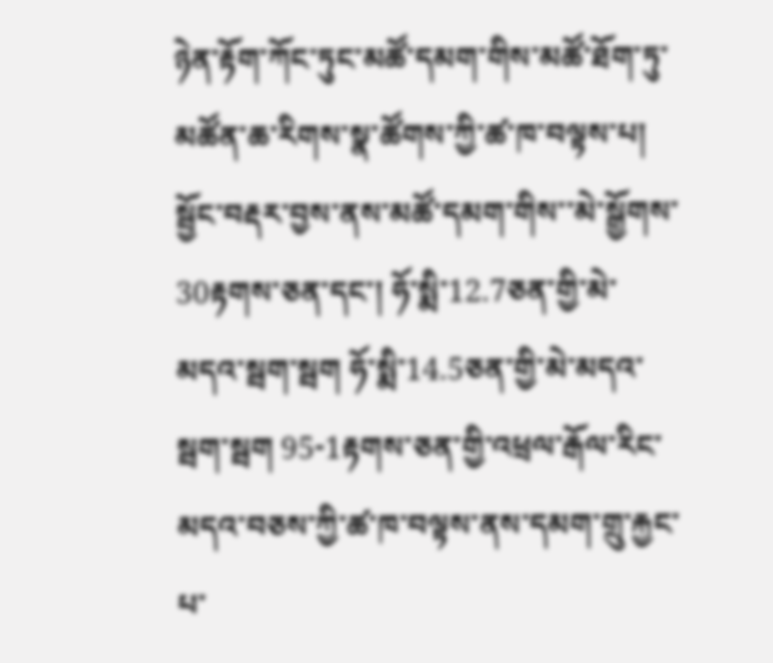ཉེན་རྟོག་ཀོང་ཏུང་མཚོ་དམག་གིས་མཚོ་ཐོག་ཏུ་མཚོན་ཆ་རིགས་སྣ་ཚོགས་ཀྱི་ཚ་ཁ་བལྟས་པ།
སྦྱོང་བརྡར་བྱས་ནས་མཚོ་དམག་གིས་་མེ་སྒྱོགས་30རྟགས་ཅན་དང་། ཧོ་སྨི་12.7ཅན་གྱི་མེ་མདའ་སྦག་སྦག ཧོ་སྨི་14.5ཅན་གྱི་མེ་མདའ་སྦག་སྦག 95-1རྟགས་ཅན་གྱི་འཕྲལ་རྒོལ་རིང་མདའ་བཅས་ཀྱི་ཚ་ཁ་བལྟས་ནས་དམག་གྲུ་རྐྱང་པ་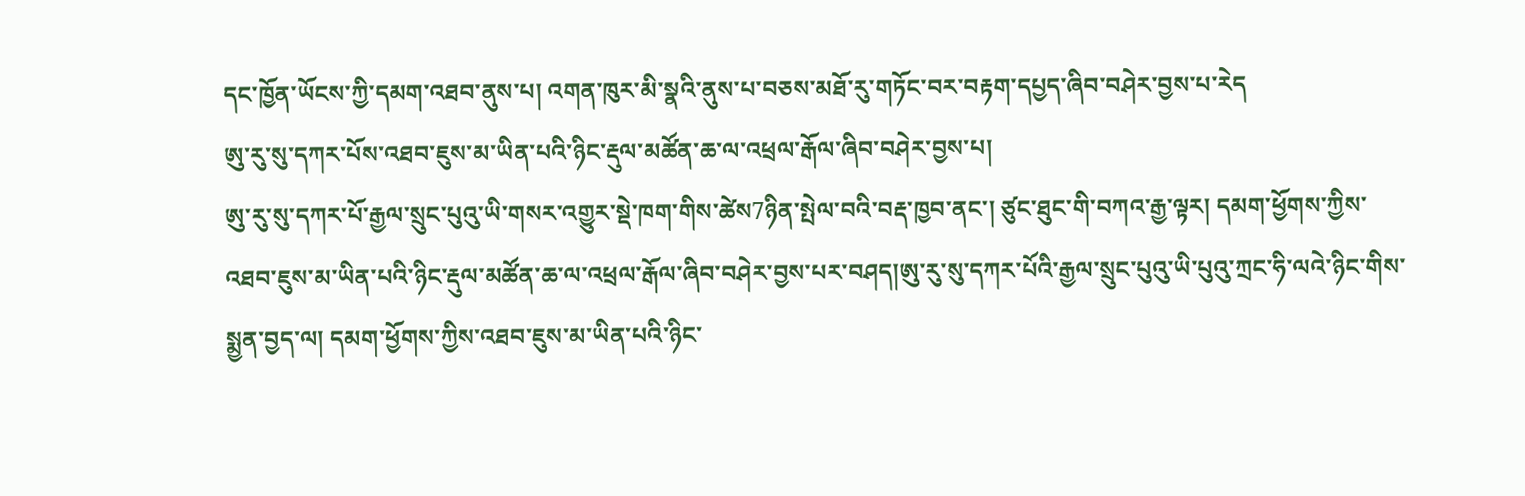དང་ཁྱོན་ཡོངས་ཀྱི་དམག་འཐབ་ནུས་པ། འགན་ཁུར་མི་སྣའི་ནུས་པ་བཅས་མཐོ་རུ་གཏོང་བར་བརྟག་དཔྱད་ཞིབ་བཤེར་བྱས་པ་རེད
ཨུ་རུ་སུ་དཀར་པོས་འཐབ་ཇུས་མ་ཡིན་པའི་ཉིང་རྡུལ་མཚོན་ཆ་ལ་འཕྲལ་རྒོལ་ཞིབ་བཤེར་བྱས་པ།
ཨུ་རུ་སུ་དཀར་པོ་རྒྱལ་སྲུང་པུའུ་ཡི་གསར་འགྱུར་སྡེ་ཁག་གིས་ཚེས7ཉིན་སྤེལ་བའི་བརྡ་ཁྱབ་ནང་། ཙུང་ཐུང་གི་བཀའ་རྒྱ་ལྟར། དམག་ཕྱོགས་ཀྱིས་འཐབ་ཇུས་མ་ཡིན་པའི་ཉིང་རྡུལ་མཚོན་ཆ་ལ་འཕྲལ་རྒོལ་ཞིབ་བཤེར་བྱས་པར་བཤད།ཨུ་རུ་སུ་དཀར་པོའི་རྒྱལ་སྲུང་པུའུ་ཡི་པུའུ་ཀྲང་ཧི་ལའེ་ཉིང་གིས་སྨྱན་བྱད་ལ། དམག་ཕྱོགས་ཀྱིས་འཐབ་ཇུས་མ་ཡིན་པའི་ཉིང་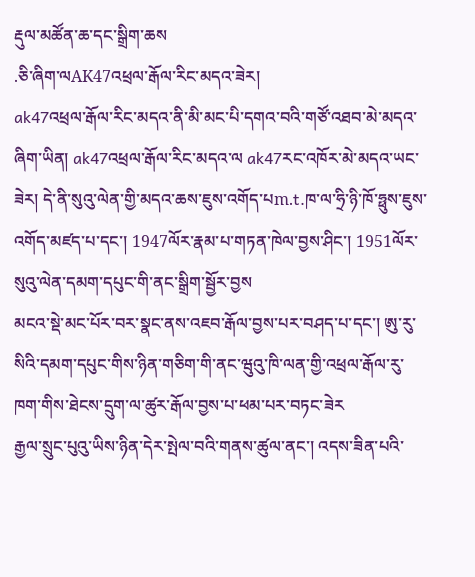རྡུལ་མཚོན་ཆ་དང་སྒྲིག་ཆས
.ཅི་ཞིག་ལAK47འཕྲལ་རྒོལ་རིང་མདའ་ཟེར།
ak47འཕྲལ་རྒོལ་རིང་མདའ་ནི་མི་མང་པི་དགའ་བའི་གཙོ་འཐབ་མེ་མདའ་ཞིག་ཡིན། ak47འཕྲལ་རྒོལ་རིང་མདའ་ལ ak47རང་འཁོར་མེ་མདའ་ཡང་ཟེར། དེ་ནི་སུའུ་ལེན་གྱི་མདའ་ཆས་ཇུས་འགོད་པm.t.ཁ་ལ་ཧྲི་ཉི་ཁོ་ཧྥུས་ཇུས་འགོད་མཛད་པ་དང་། 1947ལོར་རྣམ་པ་གཏན་ཁེལ་བྱས་ཤིང་། 1951ལོར་སུའུ་ལེན་དམག་དཔུང་གི་ནང་སྒྲིག་སྦྱོར་བྱས
མངའ་སྡེ་མང་པོར་བར་སྣང་ནས་འཇབ་རྒོལ་བྱས་པར་བཤད་པ་དང་། ཨུ་རུ་སིའི་དམག་དཔུང་གིས་ཉིན་གཅིག་གི་ནང་ཝུའུ་ཁི་ལན་གྱི་འཕྲལ་རྒོལ་རུ་ཁག་གིས་ཐེངས་དྲུག་ལ་ཚུར་རྒོལ་བྱས་པ་ཕམ་པར་བཏང་ཟེར
རྒྱལ་སྲུང་པུའུ་ཡིས་ཉིན་དེར་སྤེལ་བའི་གནས་ཚུལ་ནང་། འདས་ཟིན་པའི་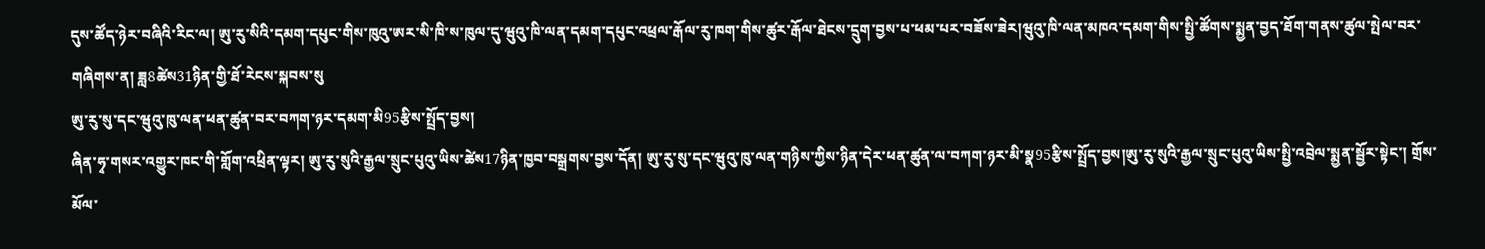དུས་ཚོད་ཉེར་བཞིའི་རིང་ལ། ཨུ་རུ་སིའི་དམག་དཔུང་གིས་ཁུའུ་ཨར་སི་ཁི་ས་ཁུལ་དུ་ཝུའུ་ཁི་ལན་དམག་དཔུང་འཕྲལ་རྒོལ་རུ་ཁག་གིས་ཚུར་རྒོལ་ཐེངས་དྲུག་བྱས་པ་ཕམ་པར་བཟོས་ཟེར།ཝུའུ་ཁི་ལན་མཁའ་དམག་གིས་སྤྱི་ཚོགས་སྨྱན་བྱད་ཐོག་གནས་ཚུལ་སྤེལ་བར་གཞིགས་ན། ཟླ8ཚེས31ཉིན་གྱི་ཐོ་རེངས་སྐབས་སུ
ཨུ་རུ་སུ་དང་ཝུའུ་ཁུ་ལན་ཕན་ཚུན་བར་བཀག་ཉར་དམག་མི95རྩིས་སྤྲོད་བྱས།
ཞིན་ཧྭ་གསར་འགྱུར་ཁང་གི་གློག་འཕྲིན་ལྟར། ཨུ་རུ་སུའི་རྒྱལ་སྲུང་པུའུ་ཡིས་ཚེས17ཉིན་ཁྱབ་བསྒྲགས་བྱས་དོན། ཨུ་རུ་སུ་དང་ཝུའུ་ཁུ་ལན་གཉིས་ཀྱིས་ཉིན་དེར་ཕན་ཚུན་ལ་བཀག་ཉར་མི་སྣ95རྩིས་སྤྲོད་བྱས།ཨུ་རུ་སུའི་རྒྱལ་སྲུང་པུའུ་ཡིས་སྤྱི་འབྲེལ་སྨྱན་སྦྱོར་སྟེང་། གྲོས་མོལ་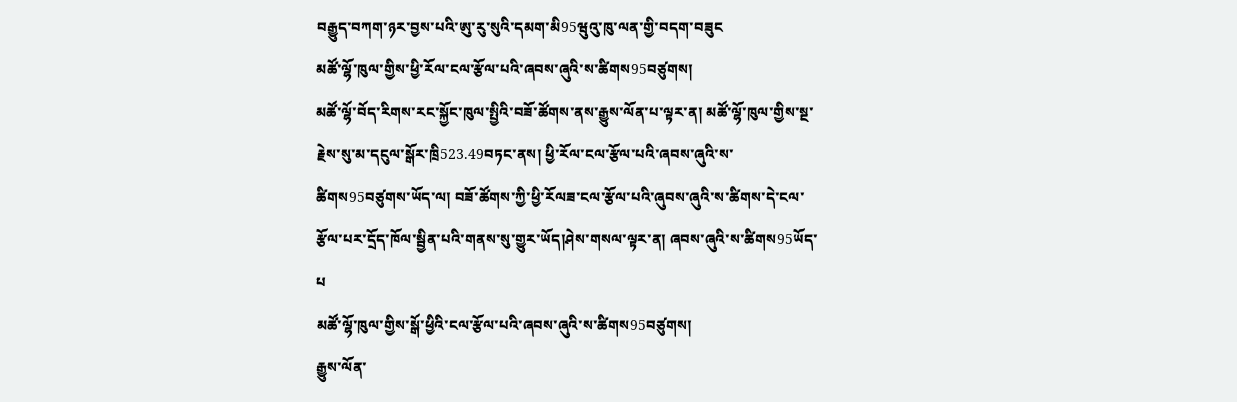བརྒྱུད་བཀག་ཉར་བྱས་པའི་ཨུ་རུ་སུའི་དམག་མི95ཝུའུ་ཁུ་ལན་གྱི་བདག་བཟུང
མཚོ་ལྷོ་ཁུལ་གྱིས་ཕྱི་རོལ་ངལ་རྩོལ་པའི་ཞབས་ཞུའི་ས་ཚིགས95བཙུགས།
མཚོ་ལྷོ་བོད་རིགས་རང་སྐྱོང་ཁུལ་སྤྱིའི་བཟོ་ཚོགས་ནས་རྒྱུས་ལོན་པ་ལྟར་ན། མཚོ་ལྷོ་ཁུལ་གྱིས་སྔ་རྗེས་སུ་མ་དངུལ་སྒོར་ཁྲི523.49བཏང་ནས། ཕྱི་རོལ་ངལ་རྩོལ་པའི་ཞབས་ཞུའི་ས་ཚིགས95བཙུགས་ཡོད་ལ། བཟོ་ཚོགས་ཀྱི་ཕྱི་རོལཟ་ངལ་རྩོལ་པའི་ཞུབས་ཞུའི་ས་ཚིགས་དེ་ངལ་རྩོལ་པར་དྲོད་ཁོལ་སྦྱིན་པའི་གནས་སུ་གྱུར་ཡོད།ཤེས་གསལ་ལྟར་ན། ཞབས་ཞུའི་ས་ཚིགས95ཡོད་པ
མཚོ་ལྷོ་ཁུལ་གྱིས་སྒོ་ཕྱིའི་ངལ་རྩོལ་པའི་ཞབས་ཞུའི་ས་ཚིགས95བཙུགས།
རྒྱུས་ལོན་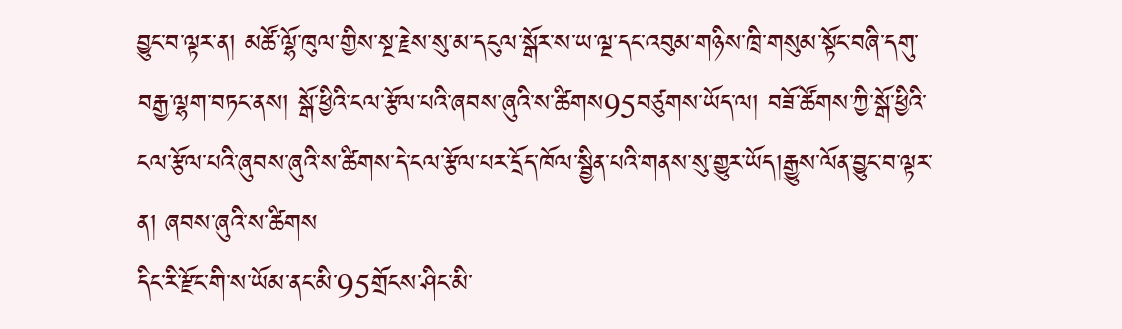བྱུང་བ་ལྟར་ན། མཚོ་ལྷོ་ཁུལ་གྱིས་སྔ་རྗེས་སུ་མ་དངུལ་སྒོར་ས་ཡ་ལྔ་དང་འབུམ་གཉིས་ཁྲི་གསུམ་སྟོང་བཞི་དགུ་བརྒྱ་ལྷག་བཏང་ནས། སྒོ་ཕྱིའི་ངལ་རྩོལ་པའི་ཞབས་ཞུའི་ས་ཚིགས95བཙུགས་ཡོད་ལ། བཟོ་ཚོགས་ཀྱི་སྒོ་ཕྱིའི་ངལ་རྩོལ་པའི་ཞུབས་ཞུའི་ས་ཚིགས་དེ་ངལ་རྩོལ་པར་དྲོད་ཁོལ་སྦྱིན་པའི་གནས་སུ་གྱུར་ཡོད།རྒྱུས་ལོན་བྱུང་བ་ལྟར་ན། ཞབས་ཞུའི་ས་ཚིགས
དིང་རི་རྫོང་གི་ས་ཡོམ་ནང་མི་95གྲོངས་ཤིང་མི་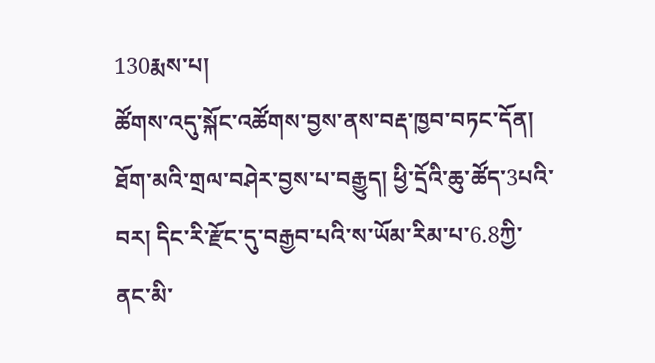130རྨས་པ།
ཚོགས་འདུ་སྐོང་འཚོགས་བྱས་ནས་བརྡ་ཁྱབ་བཏང་དོན། ཐོག་མའི་གྲལ་བཤེར་བྱས་པ་བརྒྱུད། ཕྱི་དྲོའི་ཆུ་ཚོད་3པའི་བར། དིང་རི་རྫོང་དུ་བརྒྱབ་པའི་ས་ཡོམ་རིམ་པ་6.8ཀྱི་ནང་མི་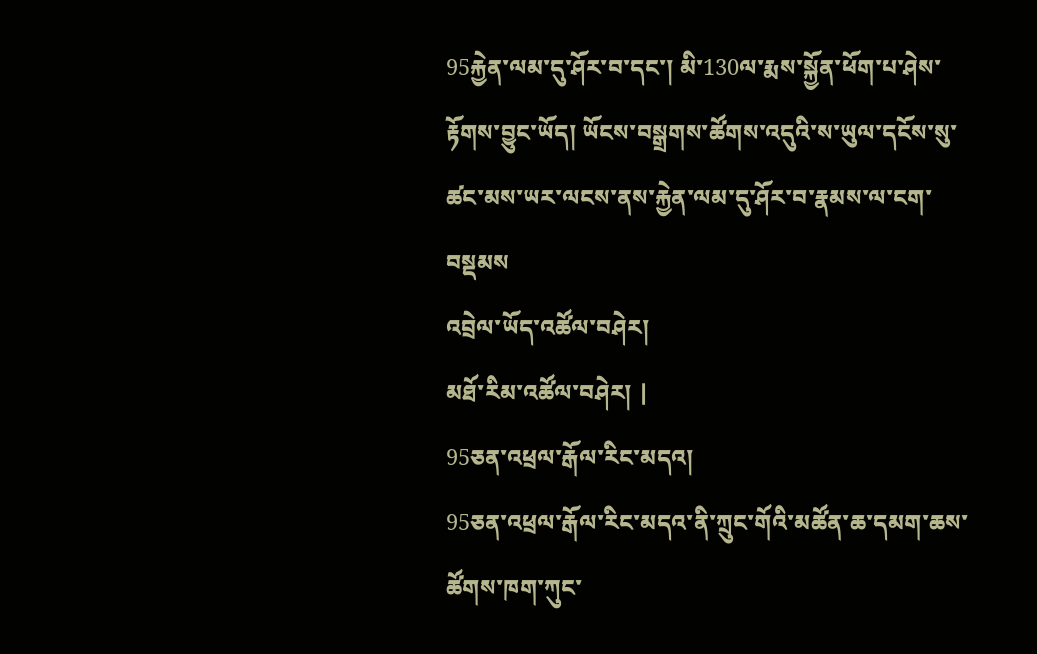95རྐྱེན་ལམ་དུ་ཤོར་བ་དང་། མི་130ལ་རྨས་སྐྱོན་ཕོག་པ་ཤེས་རྟོགས་བྱུང་ཡོད། ཡོངས་བསྒྲགས་ཚོགས་འདུའི་ས་ཡུལ་དངོས་སུ་ཚང་མས་ཡར་ལངས་ནས་རྐྱེན་ལམ་དུ་ཤོར་བ་རྣམས་ལ་ངག་བསྡམས
འབྲེལ་ཡོད་འཚོལ་བཤེར།
མཐོ་རིམ་འཚོལ་བཤེར། |
95ཅན་འཕྲལ་རྒོལ་རིང་མདའ།
95ཅན་འཕྲལ་རྒོལ་རིང་མདའ་ནི་ཀྲུང་གོའི་མཚོན་ཆ་དམག་ཆས་ཚོགས་ཁག་ཀུང་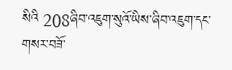སིའི 208ཞིབ་འཇུག་སུའོ་ཡིས་ཞིབ་འཇུག་དང་གསར་བཟོ་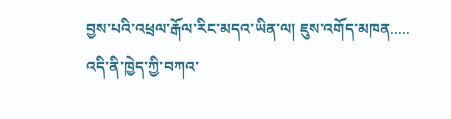བྱས་པའི་འཕྲལ་རྒོལ་རིང་མདའ་ཡིན་ལ། ཇུས་འགོད་མཁན.....
འདི་ནི་ཁྱེད་ཀྱི་བཀའ་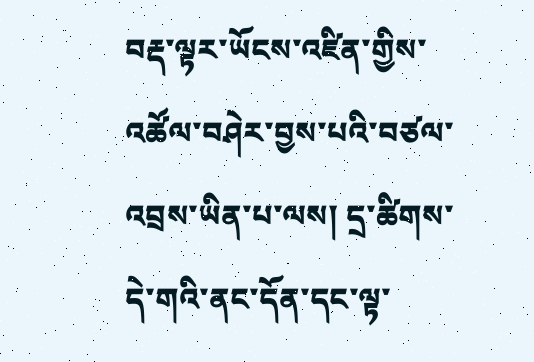བརྡ་ལྟར་ཡོངས་འཛིན་གྱིས་འཚོལ་བཤེར་བྱས་པའི་བཙལ་འབྲས་ཡིན་པ་ལས། དྲ་ཚིགས་དེ་གའི་ནང་དོན་དང་ལྟ་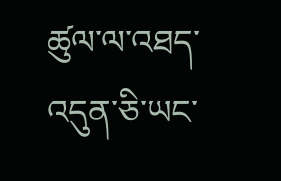ཚུལ་ལ་འཐད་འདུན་ཅི་ཡང་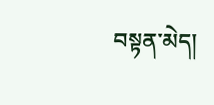བསྟན་མེད།